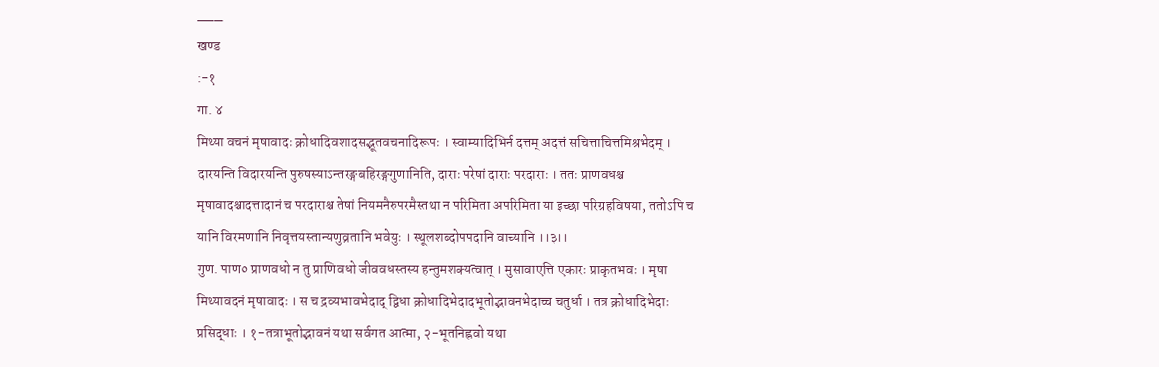___
खण्ड
:-१
गा. ४
मिथ्या वचनं मृषावादः क्रोधादिवशादसद्भूतवचनादिरूपः । स्वाम्यादिभिर्न दत्तम् अदत्तं सचित्ताचित्तमिश्रभेदम् । दारयन्ति विदारयन्ति पुरुषस्याऽन्तरङ्गबहिरङ्गगुणानिति, दाराः परेषां दाराः परदाराः । ततः प्राणवधश्च मृषावादश्चादत्तादानं च परदाराश्च तेषां नियमनैरुपरमैस्तथा न परिमिता अपरिमिता या इच्छा परिग्रहविषया, ततोऽपि च यानि विरमणानि निवृत्तयस्तान्यणुव्रतानि भवेयुः । स्थूलशब्दोपपदानि वाच्यानि ।।३।।
गुण. पाण० प्राणवधो न तु प्राणिवधो जीववधस्तस्य हन्तुमशक्यत्वात् । मुसावाएत्ति एकारः प्राकृतभवः । मृषा मिथ्यावदनं मृषावादः । स च द्रव्यभावभेदाद् द्विधा क्रोधादिभेदादभूतोद्भावनभेदाच्च चतुर्धा । तत्र क्रोधादिभेदाः प्रसिद्धाः । १-तत्राभूतोद्भावनं यथा सर्वगत आत्मा, २-भूतनिह्नवो यथा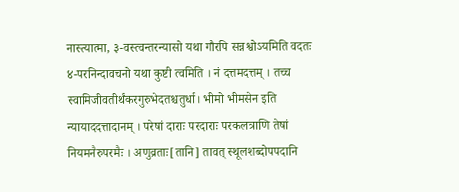नास्त्यात्मा, ३-वस्त्वन्तरन्यासो यथा गौरपि सन्नश्वोऽयमिति वदतः ४-परनिन्दावचनो यथा कुष्टी त्वमिति । नं दत्तमदत्तम् । तच्च स्वामिजीवतीर्थंकरगुरुभेदतश्चतुर्धा। भीमो भीमसेन इति न्यायाददत्तादानम् । परेषां दाराः परदाराः परकलत्राणि तेषां नियमनैरुपरमैः । अणुव्रताः[तानि] तावत् स्थूलशब्दोपपदानि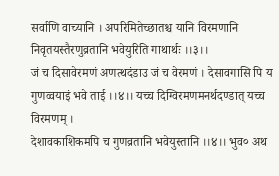सर्वाणि वाच्यानि । अपरिमितेच्छातश्च यानि विरमणानि निवृतयस्तैरणुव्रतानि भवेयुरिति गाथार्थः ।।३।।
जं च दिसावेरमणं अणत्थदंडाउ जं च वेरमणं । देसावगासि पि य गुणव्वयाइं भवे ताई ।।४।। यच्च दिग्विरमणमनर्थदण्डात् यच्च विरमणम् ।
देशावकाशिकमपि च गुणव्रतानि भवेयुस्तानि ।।४।। भुव० अथ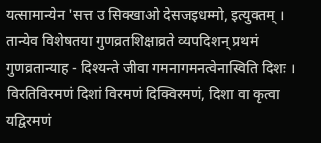यत्सामान्येन 'सत्त उ सिक्खाओ देसजइधम्मो, इत्युक्तम् । तान्येव विशेषतया गुणव्रतशिक्षाव्रते व्यपदिशन् प्रथमं गुणव्रतान्याह - दिश्यन्ते जीवा गमनागमनत्वेनास्विति दिशः । विरतिविरमणं दिशां विरमणं दिक्विरमणं, दिशा वा कृत्वा यद्विरमणं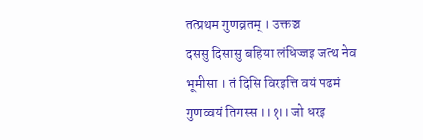तत्प्रथम गुणव्रतम् । उक्तञ्च
दससु दिसासु बहिया लंधिज्जइ जत्थ नेव भूमीसा । तं दिसि विरइत्ति वयं पढमं गुणव्वयं तिगस्स ।।१।। जो धरइ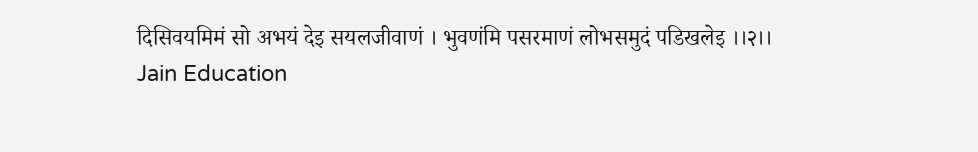दिसिवयमिमं सो अभयं देइ सयलजीवाणं । भुवणंमि पसरमाणं लोभसमुदं पडिखलेइ ।।२।।
Jain Education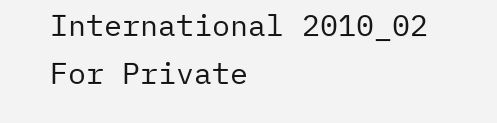International 2010_02
For Private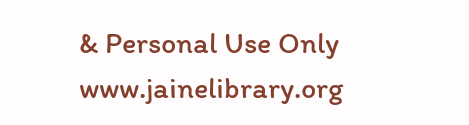& Personal Use Only
www.jainelibrary.org